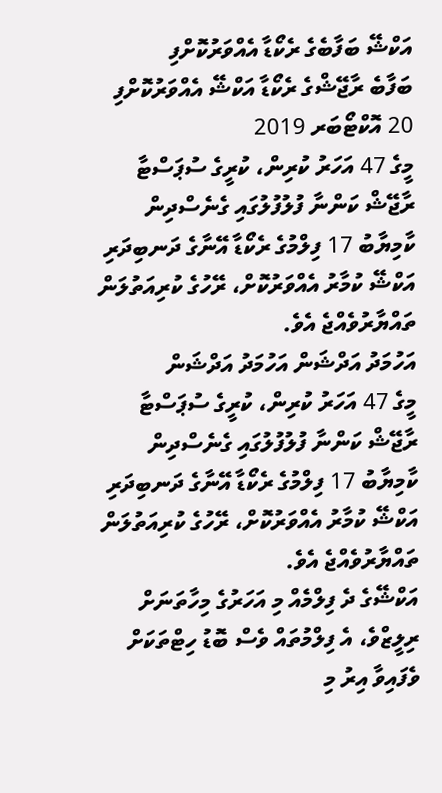އަކްޝޭ ބަފާބެގެ ރެކޯޑާ އެއްވަރުކޮށްފި
ބަފާބެ ރާޖޭޝްގެ ރެކޯޑާ އަކްޝޭ އެއްވަރުކޮށްފި
20 އޮކްޓޯބަރ 2019
މީގެ 47 އަހަރު ކުރިން، ކުރީގެ ސުޕަސްޓާ ރާޖޭޝް ކަންނާ ފުލުފުލުގައި ގެނެސްދިން ކާމިޔާބު 17 ފިލްމުގެ ރެކޯޑާ އޭނާގެ ދަނބިދަރި އަކްޝޭ ކުމާރު އެއްވަރުކޮށް، ރޭހުގެ ކުރިއަތުލަން ތައްޔާރުވެއްޖެ އެވެ.
އަހުމަދު އަދްޝަން އަހުމަދު އަދްޝަން
މީގެ 47 އަހަރު ކުރިން، ކުރީގެ ސުޕަސްޓާ ރާޖޭޝް ކަންނާ ފުލުފުލުގައި ގެނެސްދިން ކާމިޔާބު 17 ފިލްމުގެ ރެކޯޑާ އޭނާގެ ދަނބިދަރި އަކްޝޭ ކުމާރު އެއްވަރުކޮށް، ރޭހުގެ ކުރިއަތުލަން ތައްޔާރުވެއްޖެ އެވެ.
އަކްޝޭގެ ދެ ފިލްމެއް މި އަހަރުގެ މިހާތަނަށް ރިލީޒްވެ، އެ ފިލްމުތައް ވެސް ބޮޑު ހިޓްތަކަށް ވެފައިވާ އިރު މި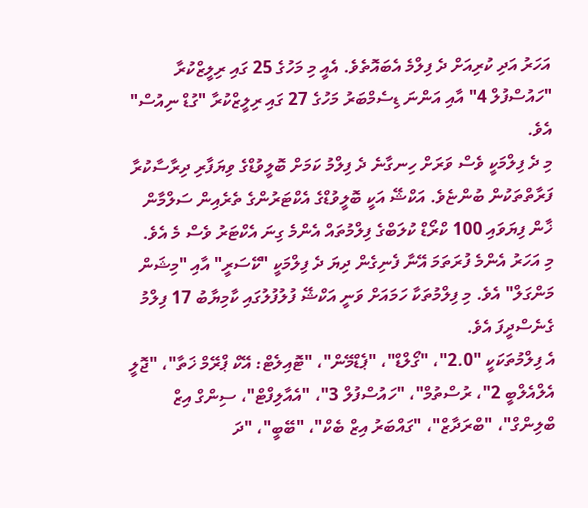އަހަރު އަދި ކުރިއަށް ދެ ފިލްމެ އެބައޮތެވެ. އެއީ މި މަހުގެ 25 ގައި ރިލީޒްކުރާ "ހައުސްފުލް 4" އާއި އަންނަ ޑިސެމްބަރު މަހުގެ 27 ގައި ރިލީޒްކުރާ "ގުޑް ނިއުސް" އެވެ.
މި ދެ ފިލްމަކީ ވެސް ވަރަށް ހިނގާނެ ދެ ފިލްމު ކަމަށް ބޮލީވުޑްގެ ވިޔަފާރި ދިރާސާކުރާ ފަރާތްތަކުން ބުންޏެވެ. އަކްޝޭ އަކީ ބޮލީވުޑްގެ އެކްޓަރުންގެ ތެރެއިން ސަލްމާން ޚާން ފިޔަވައި 100 ކްރޯޑް ކުލަބްގެ ފިލްމުތައް އެންމެ ގިނަ އެކްޓަރު ވެސް މެ އެވެ.
މި އަހަރު އެންމެ ފުރަތަމަ އޭނާ ފެނިގެން ދިޔަ ދެ ފިލްމަކީ "ކޭސަރީ" އާއި "މިޝަން މަންގަލް" އެވެ. މި ފިލްމުތަކާ ހަމައަށް ވަނީ އަކްޝޭ ފުލުފުލުގައި ކާމިޔާބު 17 ފިލްމު ގެނެސްދީފަ އެވެ.
އެ ފިލްމުތަކަކީ "2.0"، "ގޯލްޑް"، "ޕެޑްމޭން"، "ޓޮއިލެޓް: އޭކް ޕްރޭމް ޚަތާ"، "ޖޮލީ އެލްއެލްބީ 2"، ރުސްތުމް"، "ހައުސްފުލް 3"، "އެއާލިފްޓް"، ސިންގް އިޒް ބްލިންގް"، "ބްރަދާޒް"، "ގައްބަރު އިޒް ބެކް"، "ބޭބީ"، "ދަ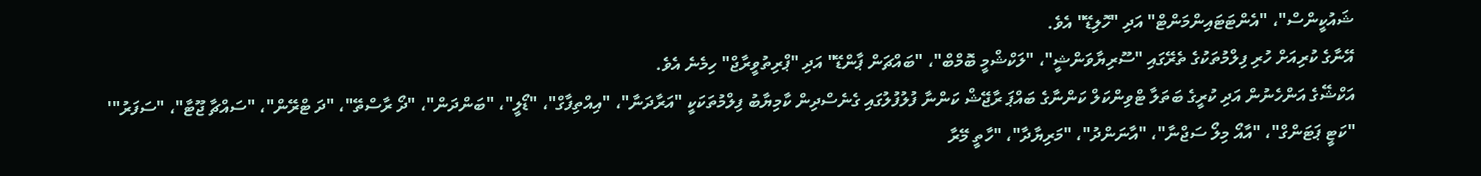ޝައުކީންސް"، "އެންޓަޓައިންމަންޓް" އަދި "ހޮލިޑޭ" އެވެ.
އޭނާގެ ކުރިއަށް ހުރި ފިލްމުތަކުގެ ތެރޭގައި "ސޫރިޔާވަންޝީ"، "ލަކްޝްމީ ބޮމްބް"، "ބައްޗަން ޕާންޑޭ" އަދި "ޕްރިތުވީރާޖް" ހިމެނެ އެވެ.
އަކްޝޭގެ އަންހެނުން އަދި ކުރީގެ ބަތަލާ ޓްވިންކަލް ކަންނާގެ ބައްޕަ ރާޖޭޝް ކަންނާ ފުލުފުލުގައި ގެނެސްދިން ކާމިޔާބު ފިލްމުތަކަކީ "އަރާދަނާ"، "އިއްތިފާގް"، "ޑޯލީ"، "ބަންދަން"، "ދޯ ރާސްތޭ"، "ދަ ޓްރޭން"، "ސައްޗާ ޖޫޓާ"، "ސަފަރު"' "ކަޓީ ޕަޓަންގް"، "އާއޯ މިލޯ ސަޖްނާ"، "އާނަންދު"، "މަރިޔާދާ"، "ހާތީ މޭރާ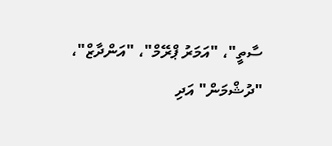ސާތީ"، "އަމަރު ޕްރޭމް"، "އަންދާޒް"، "ދުޝްމަން" އަދި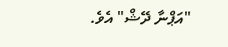"އަޕްނާ ދޭޝް" އެވެ.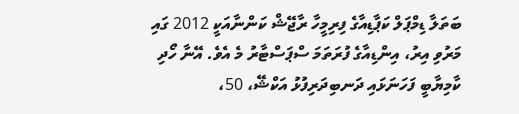ބަތަލާ ޑިމްޕަލް ކަޕާޑިއާގެ ފިރިމީހާ ރާޖޭޝް ކަންނާއަކީ 2012 ގައި މަރުވި އިރު، އިންޑިއާގެ ފުރަތަމަ ސްޕަސްޓާރު މެ އެވެ. އޭނާ ހޯދި ކާމިޔާބީ ފަހަނަޅައި ދަނބިދަރިފުޅު އަކްޝޭ، 50،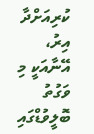ކުރިއަށްދާ އިރު، އޭނާއަކީ މި ވަގުތު ބޮލީވުޑްގައި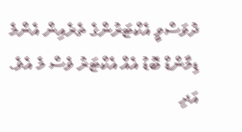ދުވަސްވީ އެކްޓަރުންގެ ތެރެއިން އެންމެ ޑިމާންޑް ބޮޑު އެއް އެކްޓަރު ވެސް މެ އެވެ. އަދި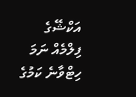އަކްޝޭގެ ފިލްމެއް ނަމަ ހިޓްވާނެ ކަމުގެ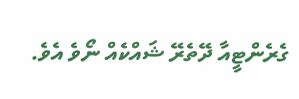ގެރެންޓީއާ ދޭތެރޭ ޝައްކެއް ނޯވެ އެވެ.